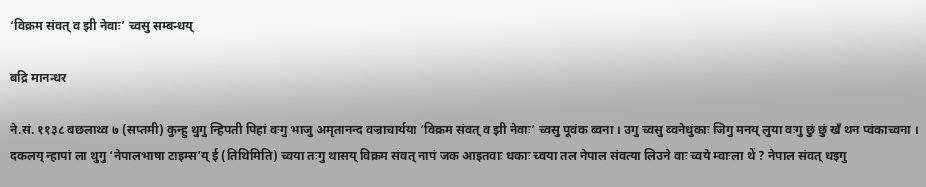‘विक्रम संवत् व झी नेवाः’ च्वसु सम्बन्धय्

बद्रि मानन्धर

ने.सं. ११३८ बछलाथ्व ७ (सप्तमी) कुन्हु थुगु न्हिपती पिहां वःगु भाजु अमृतानन्द वज्राचार्यया ‘विक्रम संवत् व झी नेवाः’ च्वसु पूवंक ब्वना । उगु च्वसु ब्वनेधुंकाः जिगु मनय् लुया वःगु छुं छुं खँ थन प्वंकाच्वना । दकलय् न्हापां ला थुगु ‘नेपालभाषा टाइम्स’य् ई (तिथिमिति) च्वया तःगु थासय् विक्रम संवत् नापं जक आइतवाः धकाः च्वया तल नेपाल संवत्या लिउने वाः च्वये म्वाःला थें ? नेपाल संवत् धइगु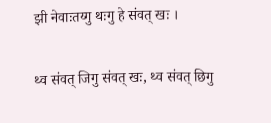झी नेवाःतय्गु थःगु हे संवत् खः ।

थ्व संवत् जिगु संवत् खः, थ्व संवत् छिगु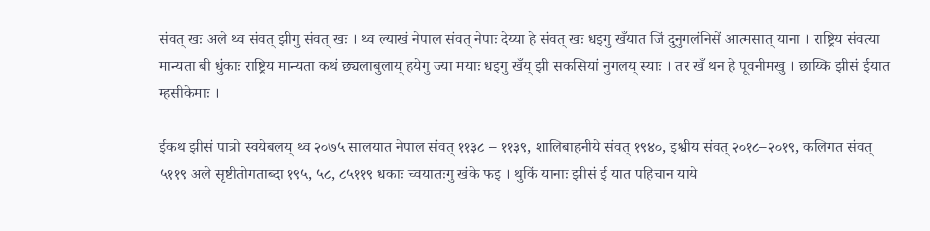संवत् खः अले थ्व संवत् झीगु संवत् खः । थ्व ल्याखं नेपाल संवत् नेपाः देय्या हे संवत् खः धइगु खँयात जिं दुनुगलंनिसें आत्मसात् याना । राष्ट्रिय संवत्या मान्यता बी धुंकाः राष्ट्रिय मान्यता कथं छ्यलाबुलाय् हयेगु ज्या मयाः धइगु खँय् झी सकसियां नुगलय् स्याः । तर खँ थन हे पूवनीमखु । छाय्कि झीसं ईयात म्हसीकेमाः ।

ईकथ झीसं पात्रो स्वयेबलय् थ्व २०७५ सालयात नेपाल संवत् ११३८ – ११३९, शालिबाहनीये संवत् १९४०, इश्वीय संवत् २०१८–२०१९, कलिगत संवत् ५११९ अले सृष्टीतोगताब्दा १९५, ५८, ८५११९ धकाः च्वयातःगु खंके फइ । थुकिं यानाः झीसं ई यात पहिचान याये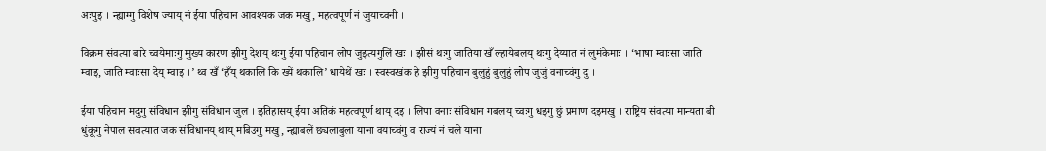अःपुइ । न्ह्याग्गु विशेष ज्याय् नं ईया पहिचान आवश्यक जक मखु, महत्वपूर्ण नं जुयाच्वनी ।

विक्रम संवत्या बारे च्वयेमाःगु मुख्य कारण झीगु देशय् थःगु ईया पहिचान लोप जुइत्यगुलिं खः । झीसं थःगु जातिया खँ ल्हायेबलय् थःगु देय्यात नं लुमंकेमाः । ‘भाषा म्वाःसा जाति म्वाइ, जाति म्वाःसा देय् म्वाइ ।’ थ्व खँ ‘हँय् थकालि कि ख्यें थकालि’ धायेथें खः । स्वस्वखंक हे झीगु पहिचान बुलुहुं बुलुहुं लोप जुजुं वनाच्वंगु दु ।

ईया पहिचान मदुगु संविधान झीगु संविधान जुल । इतिहासय् ईया अतिकं महत्वपूर्ण थाय् दइ । लिपा वनाः संविधान गबलय् च्वःगु धइगु छुं प्रमाण दइमखु । राष्ट्रिय संवत्या मान्यता बी धुंकूगु नेपाल सवत्यात जक संविधानय् थाय् मबिउगु मखु, न्ह्याबलें छ्यलाबुला याना वयाच्वंगु व राज्यं नं चले याना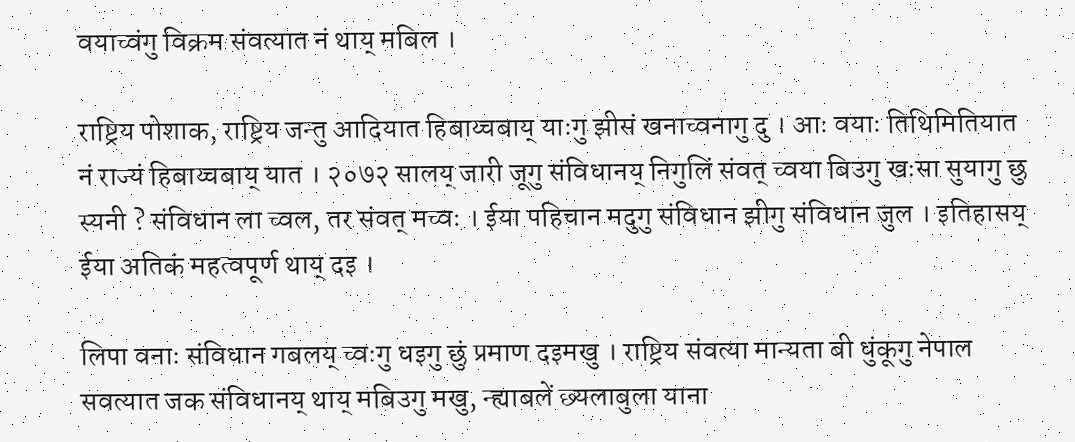वयाच्वंगु विक्रम संवत्यात नं थाय् मबिल ।

राष्ट्रिय पोशाक, राष्ट्रिय जन्तु आदियात हिबाय्चबाय् याःगु झीसं खनाच्वनागु दु । आः वयाः तिथिमितियात नं राज्यं हिबाय्चबाय् यात । २०७२ सालय् जारी जूगु संविधानय् निगुलिं संवत् च्वया बिउगु खःसा सुयागु छु स्यनी ? संविधान ला च्वल, तर संवत् मच्वः । ईया पहिचान मदुगु संविधान झीगु संविधान जुल । इतिहासय् ईया अतिकं महत्वपूर्ण थाय् दइ ।

लिपा वनाः संविधान गबलय् च्वःगु धइगु छुं प्रमाण दइमखु । राष्ट्रिय संवत्या मान्यता बी धुंकूगु नेपाल सवत्यात जक संविधानय् थाय् मबिउगु मखु, न्ह्याबलें छ्यलाबुला याना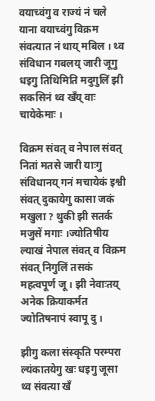वयाच्वंगु व राज्यं नं चले याना वयाच्वंगु विक्रम संवत्यात नं थाय् मबिल । थ्व संविधान गबलय् जारी जूगु धइगु तिथिमिति मदुगुलिं झी सकसिनं थ्व खँय् वाः चायेकेमाः ।

विक्रम संवत् व नेपाल संवत् नितां मतसे जारी याःगु संविधानय् गनं मचायेकं इश्वी संवत् दुकायेगु कासा जकं मखुला ? थुकी झी सतर्क मजुसें मगाः ।ज्योतिषीय ल्याखं नेपाल संवत् व विक्रम संवत् निगुलिं तसकं महत्वपूर्ण जू । झी नेवाःतय् अनेक क्रियाकर्मत ज्योतिषनापं स्वापू दु ।

झीगु कला संस्कृति परम्परा ल्यंकातयेगु खः धइगु जूसा थ्व संवत्या खँ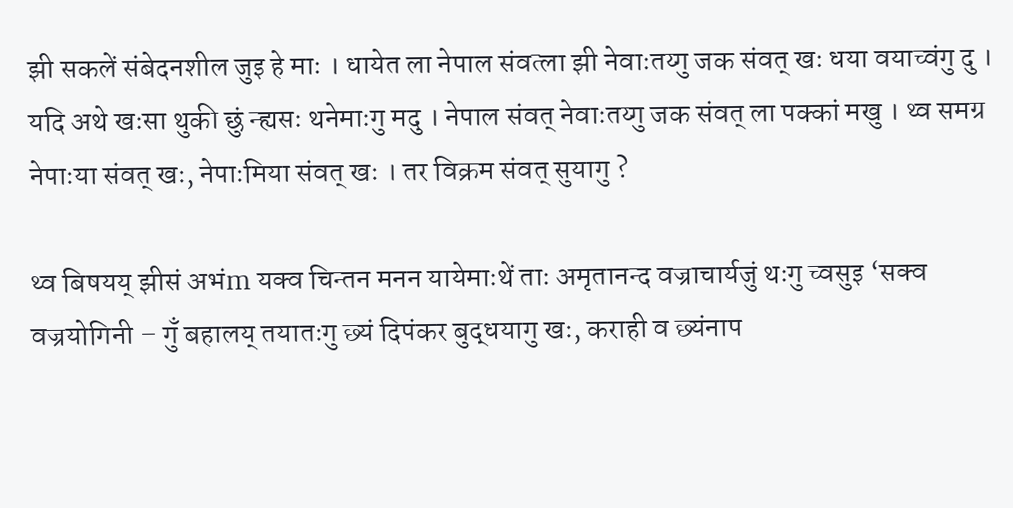झी सकलें संबेदनशील जुइ हे माः । धायेत ला नेपाल संवत्ला झी नेवाःतय्गु जक संवत् खः धया वयाच्वंगु दु । यदि अथे खःसा थुकी छुं न्ह्यसः थनेमाःगु मदु । नेपाल संवत् नेवाःतय्गु जक संवत् ला पक्कां मखु । थ्व समग्र नेपाःया संवत् खः, नेपाःमिया संवत् खः । तर विक्रम संवत् सुयागु ?

थ्व बिषयय् झीसं अभंm यक्व चिन्तन मनन यायेमाःथें ताः अमृतानन्द वज्राचार्यजुं थःगु च्वसुइ ‘सक्व वज्रयोगिनी – गुँ बहालय् तयातःगु छ्यं दिपंकर बुद्धयागु खः, कराही व छ्यंनाप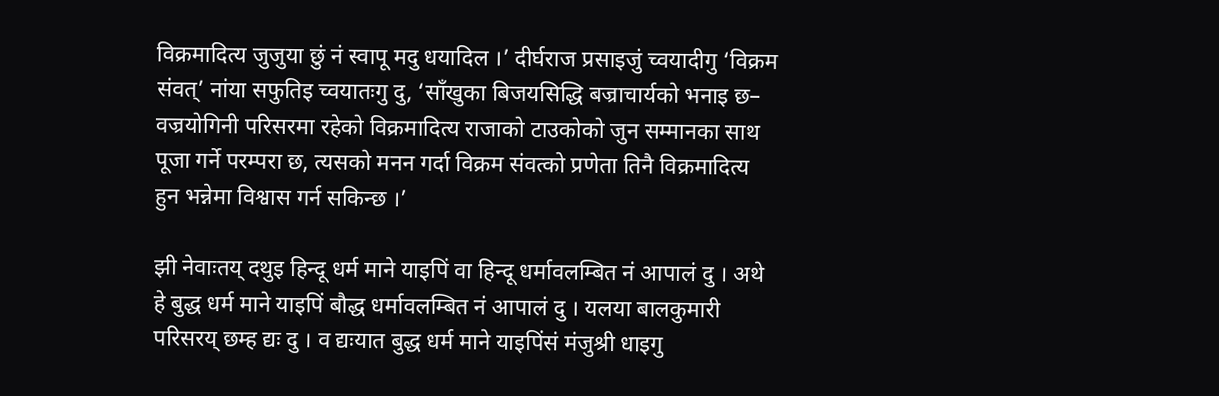विक्रमादित्य जुजुया छुं नं स्वापू मदु धयादिल ।’ दीर्घराज प्रसाइजुं च्वयादीगु ‘विक्रम संवत्’ नांया सफुतिइ च्वयातःगु दु, ‘साँखुका बिजयसिद्धि बज्राचार्यको भनाइ छ– वज्रयोगिनी परिसरमा रहेको विक्रमादित्य राजाको टाउकोको जुन सम्मानका साथ पूजा गर्ने परम्परा छ, त्यसको मनन गर्दा विक्रम संवत्को प्रणेता तिनै विक्रमादित्य हुन भन्नेमा विश्वास गर्न सकिन्छ ।’

झी नेवाःतय् दथुइ हिन्दू धर्म माने याइपिं वा हिन्दू धर्मावलम्बित नं आपालं दु । अथे हे बुद्ध धर्म माने याइपिं बौद्ध धर्मावलम्बित नं आपालं दु । यलया बालकुमारी परिसरय् छम्ह द्यः दु । व द्यःयात बुद्ध धर्म माने याइपिंसं मंजुश्री धाइगु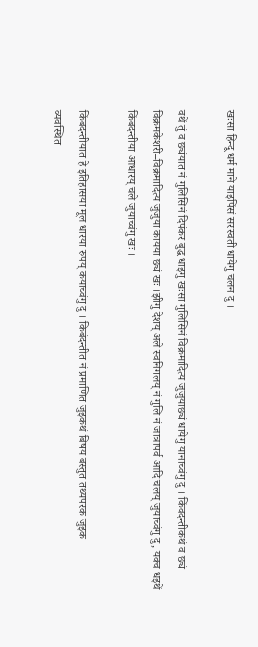खःसा हिन्दू धर्म माने याइपिंसं सरस्वती धायेगु चलन दु ।

वथें तुं व छ्यंयात नं गुलिसिनं दिपंकर बुद्ध धाइगु खःसा गुलिसिनं विक्रमादित्य जुजुयाछ्यं धायेगु यानाच्वंगु दु । किंवदन्तीकथं व छ्यं विक्रमकेशरी–विक्रमादित्य जुजुया कायया छ्यं खः ।झीगु देशय् अले स्वनिगलय् नं गुलि नं जात्रापर्व आदि चलय् जुयाच्वंगु दु, यक्व धइथें किंबदन्तीया आधारय् चले जुयाच्वंगु खः ।

किंबदन्तीयात हे इतिहासया मूल धारया रुपय् कयाच्वंगु दु । किबंदन्तीत नं प्रमाणित जुइकथं बिषय बस्तुत तथ्यपरक जुइक
व्यवस्थित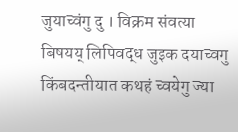जुयाच्वंगु दु । विक्रम संवत्या बिषयय् लिपिवद्ध जुइक दयाच्वगु किंबदन्तीयात कथहं च्वयेगु ज्या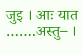जुइ । आः यात …….अस्तु– ।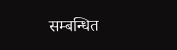सम्बन्धित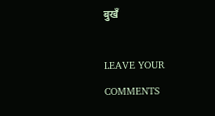बुखँ

LEAVE YOUR COMMENTS